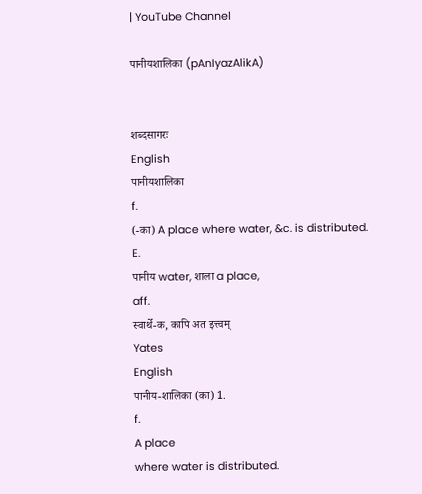| YouTube Channel

पानीयशालिका (pAnIyazAlikA)


शब्दसागरः
English
पानीयशालिका
f.
(-का) A place where water, &c. is distributed.
E.
पानीय water, शाला a place,
aff.
स्वार्थे-क, कापि अत इत्त्वम्
Yates
English
पानीय-शालिका (का) 1.
f.
A place
where water is distributed.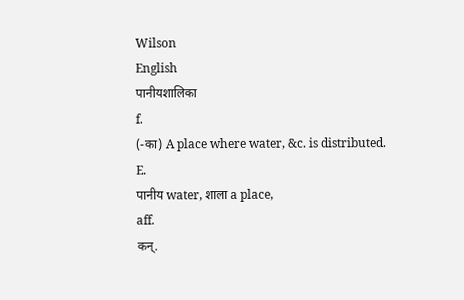Wilson
English
पानीयशालिका
f.
(-का) A place where water, &c. is distributed.
E.
पानीय water, शाला a place,
aff.
कन्.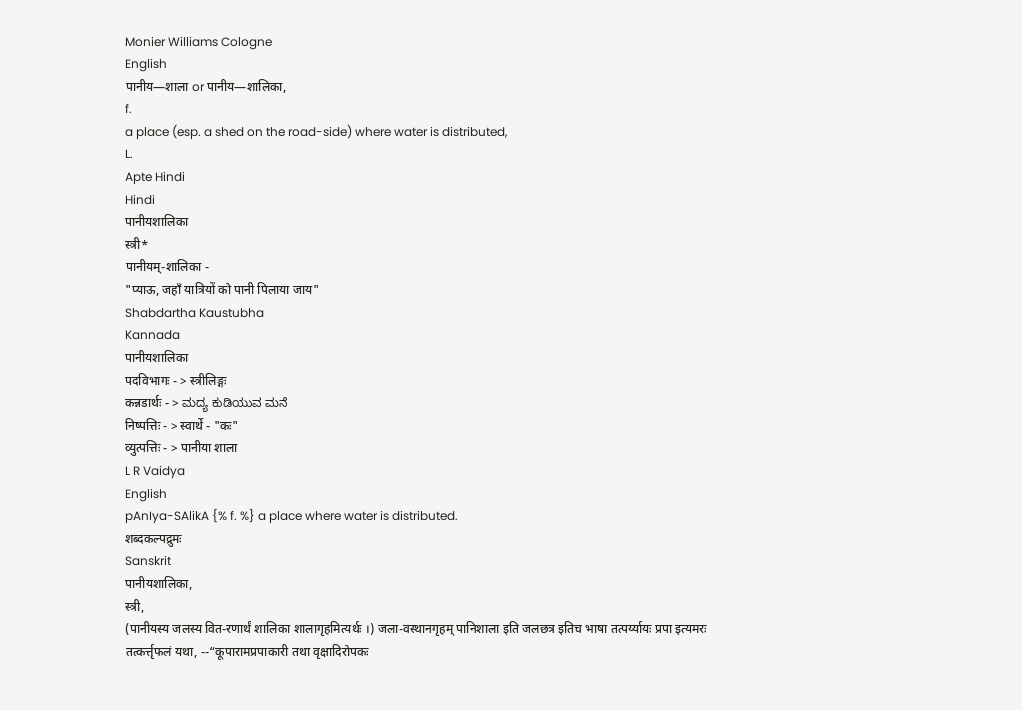Monier Williams Cologne
English
पानीय—शाला or पानीय—शालिका,
f.
a place (esp. a shed on the road-side) where water is distributed,
L.
Apte Hindi
Hindi
पानीयशालिका
स्त्री*
पानीयम्-शालिका -
"प्याऊ, जहाँ यात्रियों को पानी पिलाया जाय"
Shabdartha Kaustubha
Kannada
पानीयशालिका
पदविभागः - > स्त्रीलिङ्गः
कन्नडार्थः - > ಮದ್ಯ ಕುಡಿಯುವ ಮನೆ
निष्पत्तिः - > स्वार्थे - "कः"
व्युत्पत्तिः - > पानीया शाला
L R Vaidya
English
pAnIya-SAlikA {% f. %} a place where water is distributed.
शब्दकल्पद्रुमः
Sanskrit
पानीयशालिका,
स्त्री,
(पानीयस्य जलस्य वित-रणार्थं शालिका शालागृहमित्यर्थः ।) जला-वस्थानगृहम् पानिशाला इति जलछत्र इतिच भाषा तत्पर्य्यायः प्रपा इत्यमरः
तत्कर्त्तृफलं यथा, --“कूपारामप्रपाकारी तथा वृक्षादिरोपकः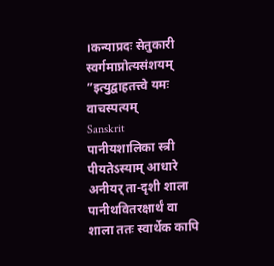।कन्याप्रदः सेतुकारी स्वर्गमाप्नोत्यसंशयम्
”इत्युद्वाहतत्त्वे यमः
वाचस्पत्यम्
Sanskrit
पानीयशालिका स्त्री पीयतेऽस्याम् आधारे अनीयर् ता-दृशी शाला पानीथवितरक्षार्थं वा शाला ततः स्वार्थेक कापि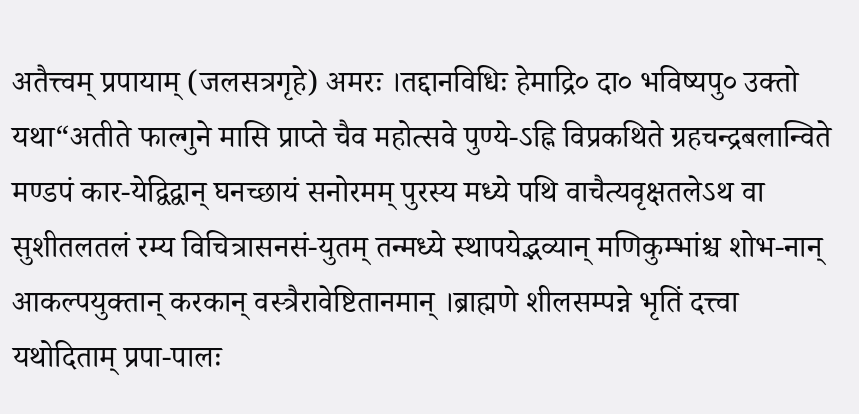अतैत्त्वम् प्रपायाम् (जलसत्रगृहे) अमरः ।तद्दानविधिः हेमाद्रि० दा० भविष्यपु० उक्तो यथा“अतीते फाल्गुने मासि प्राप्ते चैव महोत्सवे पुण्ये-ऽह्नि विप्रकथिते ग्रहचन्द्रबलान्विते मण्डपं कार-येद्विद्वान् घनच्छायं सनोरमम् पुरस्य मध्ये पथि वाचैत्यवृक्षतलेऽथ वा सुशीतलतलं रम्य विचित्रासनसं-युतम् तन्मध्ये स्थापयेद्भव्यान् मणिकुम्भांश्च शोभ-नान् आकल्पयुक्तान् करकान् वस्त्रैरावेष्टितानमान् ।ब्राह्मणे शीलसम्पन्ने भृतिं दत्त्वा यथोदिताम् प्रपा-पालः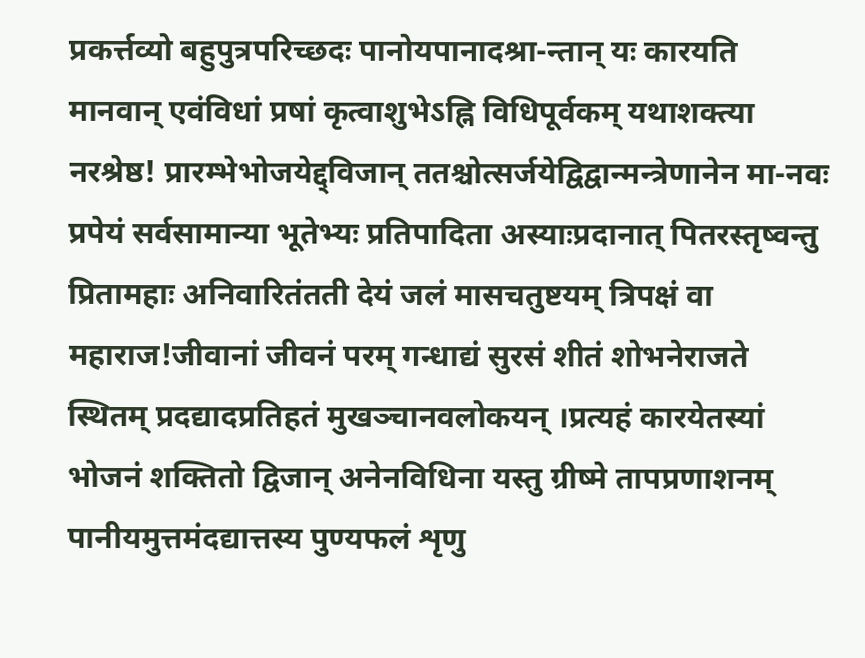प्रकर्त्तव्यो बहुपुत्रपरिच्छदः पानोयपानादश्रा-न्तान् यः कारयति मानवान् एवंविधां प्रषां कृत्वाशुभेऽह्नि विधिपूर्वकम् यथाशक्त्या नरश्रेष्ठ! प्रारम्भेभोजयेद्द्विजान् ततश्चोत्सर्जयेद्विद्वान्मन्त्रेणानेन मा-नवः प्रपेयं सर्वसामान्या भूतेभ्यः प्रतिपादिता अस्याःप्रदानात् पितरस्तृष्वन्तु प्रितामहाः अनिवारितंतती देयं जलं मासचतुष्टयम् त्रिपक्षं वा महाराज!जीवानां जीवनं परम् गन्धाद्यं सुरसं शीतं शोभनेराजते स्थितम् प्रदद्यादप्रतिहतं मुखञ्चानवलोकयन् ।प्रत्यहं कारयेतस्यां भोजनं शक्तितो द्विजान् अनेनविधिना यस्तु ग्रीष्मे तापप्रणाशनम् पानीयमुत्तमंदद्यात्तस्य पुण्यफलं शृणु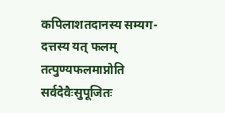कपिलाशतदानस्य सम्यग-दत्तस्य यत् फलम् तत्पुण्यफलमाप्नोति सर्वदेवैःसुपूजितः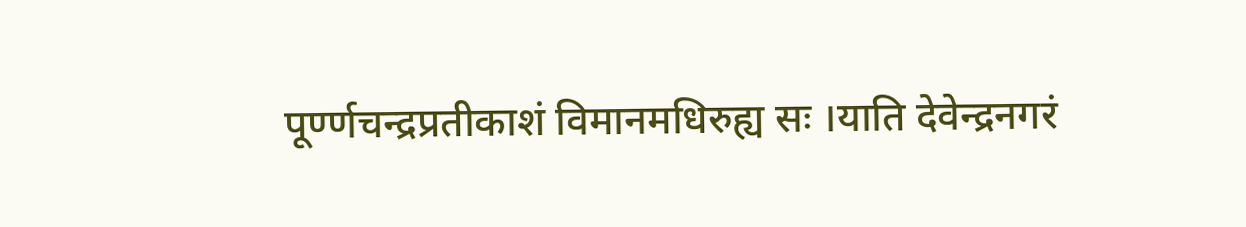पूर्ण्णचन्द्रप्रतीकाशं विमानमधिरुह्य सः ।याति देवेन्द्रनगरं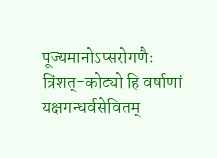पूज्यमानोऽप्सरोगणैः त्रिंशत्-कोट्यो हि वर्षाणां यक्षगन्धर्वसेवितम्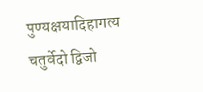पुण्यक्षयादिहागत्य चतुर्वेदो द्विजो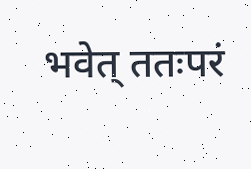भवेत् ततःपरं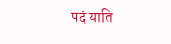पदं याति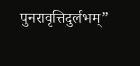पुनरावृत्तिदुर्लभम्”